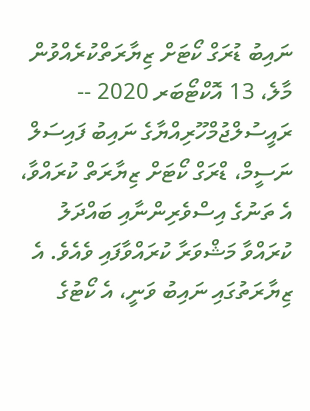ނައިބު ޑުރަގް ކޯޓަށް ޒިޔާރަތްކުރެއްވުން
މާލެ، 13 އޮކްޓޯބަރ 2020 -- ރައީސުލްޖުމްހޫރިއްޔާގެ ނައިބު ފައިސަލް ނަސީމް، ޑްރަގް ކޯޓަށް ޒިޔާރަތް ކުރައްވާ، އެ ތަނުގެ އިސްވެރިންނާއި ބައްދަލު ކުރައްވާ މަޝްވަރާ ކުރައްވާފައި ވެއެވެ. އެ ޒިޔާރަތުގައި ނައިބު ވަނީ، އެ ކޯޓުގެ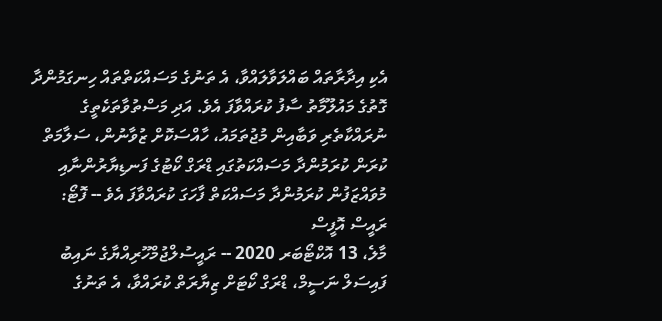އެކި އިދާރާތައް ބައްލަވާލައްވާ، އެ ތަނުގެ މަސައްކަތްތައް ހިނގަމުންދާ ގޮތުގެ މައުލޫމާތު ސާފު ކުރައްވާފަ އެވެ. އަދި މަސްތުވާތަކެތީގެ ނުރައްކާތެރި ވަބާއިން މުޖުތަމައު، ހާއްސަކޮށް ޒުވާނުން، ސަލާމަތް ކުރަން ކުރަމުންދާ މަސައްކަތުގައި ޑްރަގް ކޯޓުގެ ފަނޑިޔާރުންނާއި މުވައްޒަފުން ކުރަމުންދާ މަސައްކަތް ފާހަގަ ކުރައްވާފަ އެވެ -- ފޮޓޯ: ރައީސް އޮފީސް
މާލެ، 13 އޮކްޓޯބަރ 2020 -- ރައީސުލްޖުމްހޫރިއްޔާގެ ނައިބު ފައިސަލް ނަސީމް، ޑްރަގް ކޯޓަށް ޒިޔާރަތް ކުރައްވާ، އެ ތަނުގެ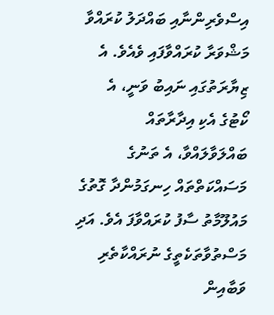އިސްވެރިންނާއި ބައްދަލު ކުރައްވާ މަޝްވަރާ ކުރައްވާފައި ވެއެވެ. އެ ޒިޔާރަތުގައި ނައިބު ވަނީ، އެ ކޯޓުގެ އެކި އިދާރާތައް ބައްލަވާލައްވާ، އެ ތަނުގެ މަސައްކަތްތައް ހިނގަމުންދާ ގޮތުގެ މައުލޫމާތު ސާފު ކުރައްވާފަ އެވެ. އަދި މަސްތުވާތަކެތީގެ ނުރައްކާތެރި ވަބާއިން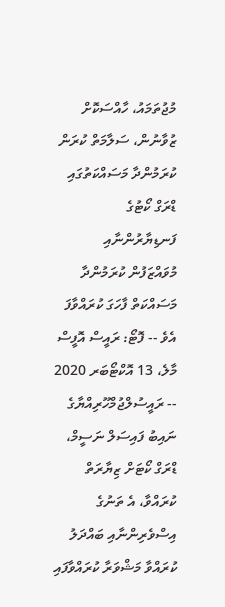މުޖުތަމައު، ހާއްސަކޮށް ޒުވާނުން، ސަލާމަތް ކުރަން ކުރަމުންދާ މަސައްކަތުގައި ޑްރަގް ކޯޓުގެ ފަނޑިޔާރުންނާއި މުވައްޒަފުން ކުރަމުންދާ މަސައްކަތް ފާހަގަ ކުރައްވާފަ އެވެ -- ފޮޓޯ: ރައީސް އޮފީސް
މާލެ، 13 އޮކްޓޯބަރ 2020 -- ރައީސުލްޖުމްހޫރިއްޔާގެ ނައިބު ފައިސަލް ނަސީމް، ޑްރަގް ކޯޓަށް ޒިޔާރަތް ކުރައްވާ، އެ ތަނުގެ އިސްވެރިންނާއި ބައްދަލު ކުރައްވާ މަޝްވަރާ ކުރައްވާފައި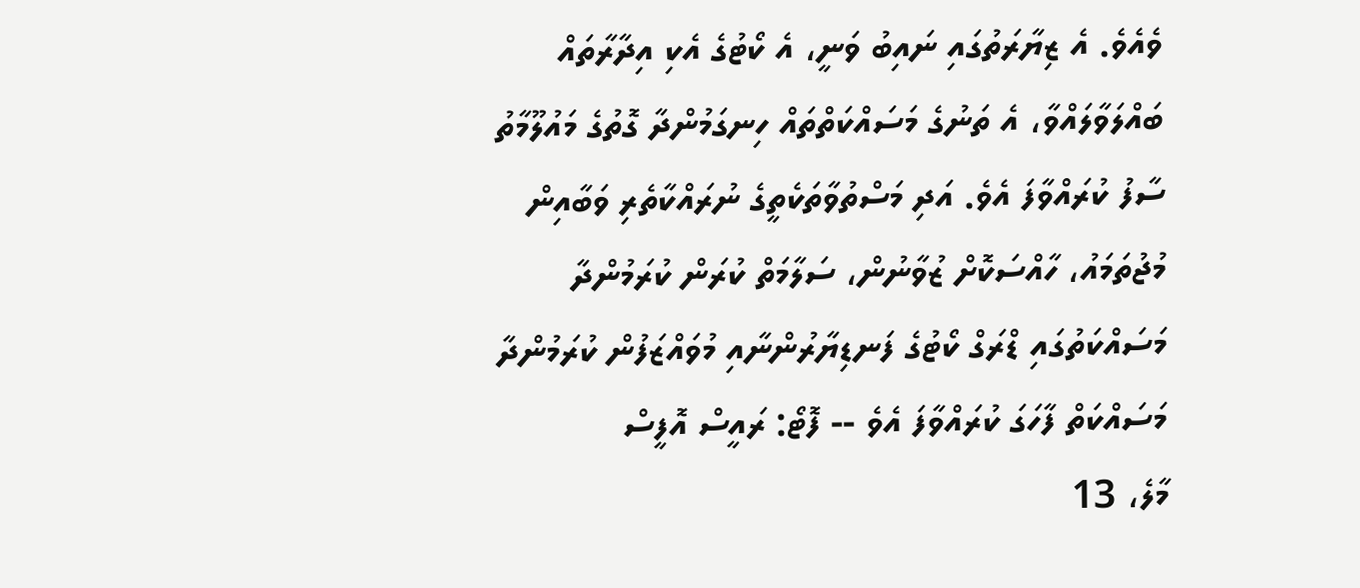ވެއެވެ. އެ ޒިޔާރަތުގައި ނައިބު ވަނީ، އެ ކޯޓުގެ އެކި އިދާރާތައް ބައްލަވާލައްވާ، އެ ތަނުގެ މަސައްކަތްތައް ހިނގަމުންދާ ގޮތުގެ މައުލޫމާތު ސާފު ކުރައްވާފަ އެވެ. އަދި މަސްތުވާތަކެތީގެ ނުރައްކާތެރި ވަބާއިން މުޖުތަމައު، ހާއްސަކޮށް ޒުވާނުން، ސަލާމަތް ކުރަން ކުރަމުންދާ މަސައްކަތުގައި ޑްރަގް ކޯޓުގެ ފަނޑިޔާރުންނާއި މުވައްޒަފުން ކުރަމުންދާ މަސައްކަތް ފާހަގަ ކުރައްވާފަ އެވެ -- ފޮޓޯ: ރައީސް އޮފީސް
މާލެ، 13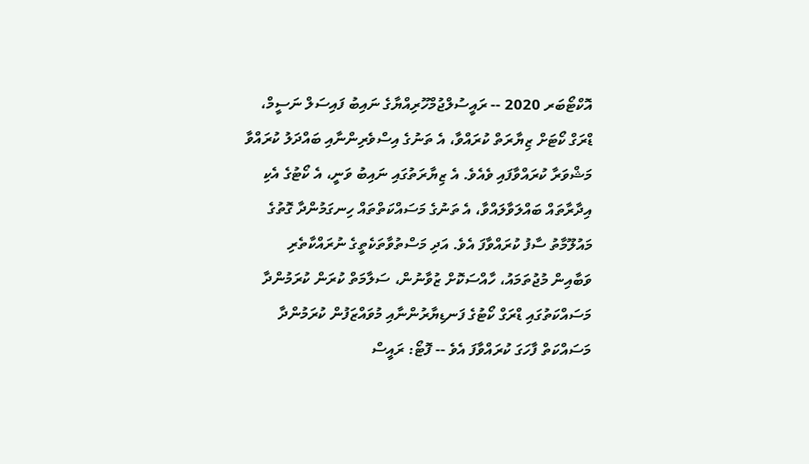އޮކްޓޯބަރ 2020 -- ރައީސުލްޖުމްހޫރިއްޔާގެ ނައިބު ފައިސަލް ނަސީމް، ޑްރަގް ކޯޓަށް ޒިޔާރަތް ކުރައްވާ، އެ ތަނުގެ އިސްވެރިންނާއި ބައްދަލު ކުރައްވާ މަޝްވަރާ ކުރައްވާފައި ވެއެވެ. އެ ޒިޔާރަތުގައި ނައިބު ވަނީ، އެ ކޯޓުގެ އެކި އިދާރާތައް ބައްލަވާލައްވާ، އެ ތަނުގެ މަސައްކަތްތައް ހިނގަމުންދާ ގޮތުގެ މައުލޫމާތު ސާފު ކުރައްވާފަ އެވެ. އަދި މަސްތުވާތަކެތީގެ ނުރައްކާތެރި ވަބާއިން މުޖުތަމައު، ހާއްސަކޮށް ޒުވާނުން، ސަލާމަތް ކުރަން ކުރަމުންދާ މަސައްކަތުގައި ޑްރަގް ކޯޓުގެ ފަނޑިޔާރުންނާއި މުވައްޒަފުން ކުރަމުންދާ މަސައްކަތް ފާހަގަ ކުރައްވާފަ އެވެ -- ފޮޓޯ: ރައީސް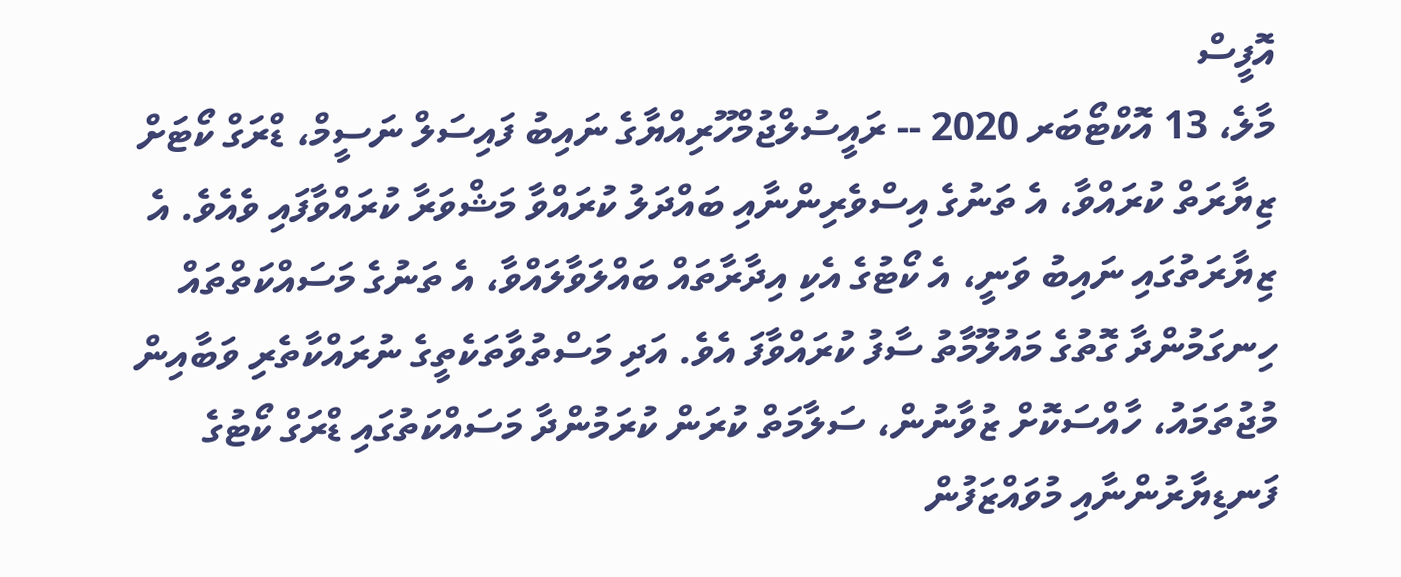އޮފީސް
މާލެ، 13 އޮކްޓޯބަރ 2020 -- ރައީސުލްޖުމްހޫރިއްޔާގެ ނައިބު ފައިސަލް ނަސީމް، ޑްރަގް ކޯޓަށް ޒިޔާރަތް ކުރައްވާ، އެ ތަނުގެ އިސްވެރިންނާއި ބައްދަލު ކުރައްވާ މަޝްވަރާ ކުރައްވާފައި ވެއެވެ. އެ ޒިޔާރަތުގައި ނައިބު ވަނީ، އެ ކޯޓުގެ އެކި އިދާރާތައް ބައްލަވާލައްވާ، އެ ތަނުގެ މަސައްކަތްތައް ހިނގަމުންދާ ގޮތުގެ މައުލޫމާތު ސާފު ކުރައްވާފަ އެވެ. އަދި މަސްތުވާތަކެތީގެ ނުރައްކާތެރި ވަބާއިން މުޖުތަމައު، ހާއްސަކޮށް ޒުވާނުން، ސަލާމަތް ކުރަން ކުރަމުންދާ މަސައްކަތުގައި ޑްރަގް ކޯޓުގެ ފަނޑިޔާރުންނާއި މުވައްޒަފުން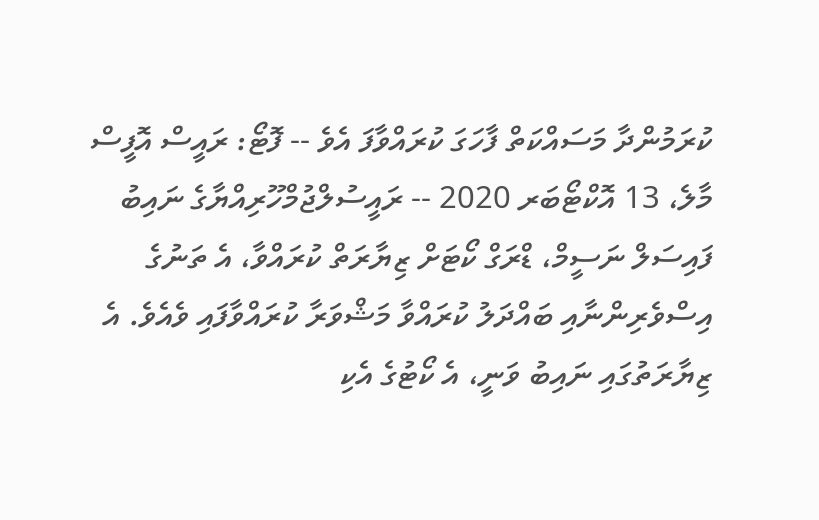ކުރަމުންދާ މަސައްކަތް ފާހަގަ ކުރައްވާފަ އެވެ -- ފޮޓޯ: ރައީސް އޮފީސް
މާލެ، 13 އޮކްޓޯބަރ 2020 -- ރައީސުލްޖުމްހޫރިއްޔާގެ ނައިބު ފައިސަލް ނަސީމް، ޑްރަގް ކޯޓަށް ޒިޔާރަތް ކުރައްވާ، އެ ތަނުގެ އިސްވެރިންނާއި ބައްދަލު ކުރައްވާ މަޝްވަރާ ކުރައްވާފައި ވެއެވެ. އެ ޒިޔާރަތުގައި ނައިބު ވަނީ، އެ ކޯޓުގެ އެކި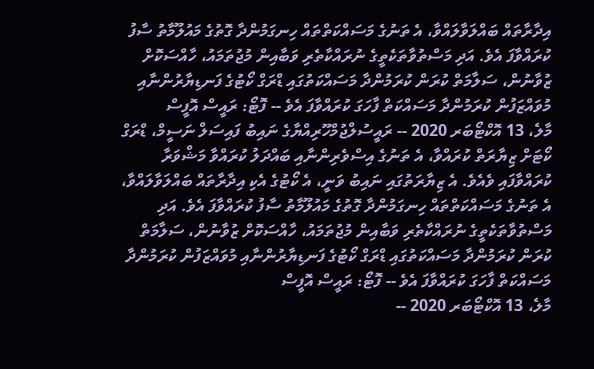އިދާރާތައް ބައްލަވާލައްވާ، އެ ތަނުގެ މަސައްކަތްތައް ހިނގަމުންދާ ގޮތުގެ މައުލޫމާތު ސާފު ކުރައްވާފަ އެވެ. އަދި މަސްތުވާތަކެތީގެ ނުރައްކާތެރި ވަބާއިން މުޖުތަމައު، ހާއްސަކޮށް ޒުވާނުން، ސަލާމަތް ކުރަން ކުރަމުންދާ މަސައްކަތުގައި ޑްރަގް ކޯޓުގެ ފަނޑިޔާރުންނާއި މުވައްޒަފުން ކުރަމުންދާ މަސައްކަތް ފާހަގަ ކުރައްވާފަ އެވެ -- ފޮޓޯ: ރައީސް އޮފީސް
މާލެ، 13 އޮކްޓޯބަރ 2020 -- ރައީސުލްޖުމްހޫރިއްޔާގެ ނައިބު ފައިސަލް ނަސީމް، ޑްރަގް ކޯޓަށް ޒިޔާރަތް ކުރައްވާ، އެ ތަނުގެ އިސްވެރިންނާއި ބައްދަލު ކުރައްވާ މަޝްވަރާ ކުރައްވާފައި ވެއެވެ. އެ ޒިޔާރަތުގައި ނައިބު ވަނީ، އެ ކޯޓުގެ އެކި އިދާރާތައް ބައްލަވާލައްވާ، އެ ތަނުގެ މަސައްކަތްތައް ހިނގަމުންދާ ގޮތުގެ މައުލޫމާތު ސާފު ކުރައްވާފަ އެވެ. އަދި މަސްތުވާތަކެތީގެ ނުރައްކާތެރި ވަބާއިން މުޖުތަމައު، ހާއްސަކޮށް ޒުވާނުން، ސަލާމަތް ކުރަން ކުރަމުންދާ މަސައްކަތުގައި ޑްރަގް ކޯޓުގެ ފަނޑިޔާރުންނާއި މުވައްޒަފުން ކުރަމުންދާ މަސައްކަތް ފާހަގަ ކުރައްވާފަ އެވެ -- ފޮޓޯ: ރައީސް އޮފީސް
މާލެ، 13 އޮކްޓޯބަރ 2020 --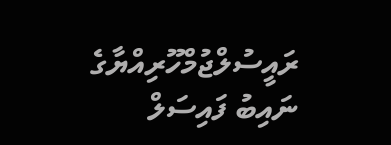ރައީސުލްޖުމްހޫރިއްޔާގެ ނައިބު ފައިސަލް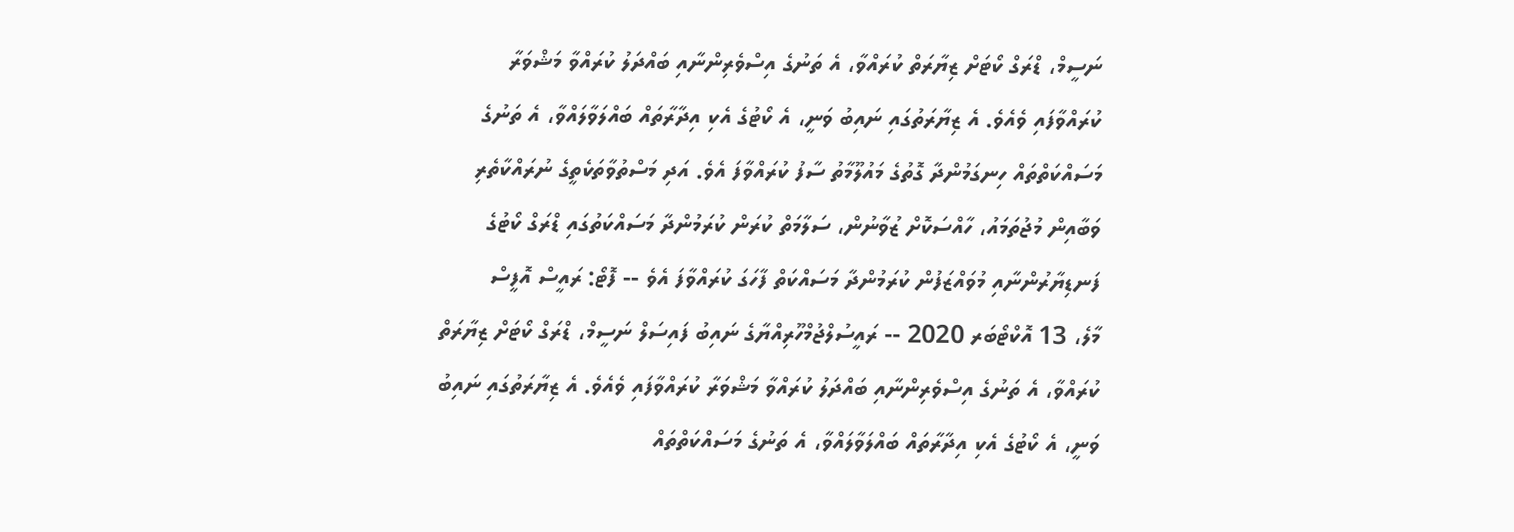ނަސީމް، ޑްރަގް ކޯޓަށް ޒިޔާރަތް ކުރައްވާ، އެ ތަނުގެ އިސްވެރިންނާއި ބައްދަލު ކުރައްވާ މަޝްވަރާ ކުރައްވާފައި ވެއެވެ. އެ ޒިޔާރަތުގައި ނައިބު ވަނީ، އެ ކޯޓުގެ އެކި އިދާރާތައް ބައްލަވާލައްވާ، އެ ތަނުގެ މަސައްކަތްތައް ހިނގަމުންދާ ގޮތުގެ މައުލޫމާތު ސާފު ކުރައްވާފަ އެވެ. އަދި މަސްތުވާތަކެތީގެ ނުރައްކާތެރި ވަބާއިން މުޖުތަމައު، ހާއްސަކޮށް ޒުވާނުން، ސަލާމަތް ކުރަން ކުރަމުންދާ މަސައްކަތުގައި ޑްރަގް ކޯޓުގެ ފަނޑިޔާރުންނާއި މުވައްޒަފުން ކުރަމުންދާ މަސައްކަތް ފާހަގަ ކުރައްވާފަ އެވެ -- ފޮޓޯ: ރައީސް އޮފީސް
މާލެ، 13 އޮކްޓޯބަރ 2020 -- ރައީސުލްޖުމްހޫރިއްޔާގެ ނައިބު ފައިސަލް ނަސީމް، ޑްރަގް ކޯޓަށް ޒިޔާރަތް ކުރައްވާ، އެ ތަނުގެ އިސްވެރިންނާއި ބައްދަލު ކުރައްވާ މަޝްވަރާ ކުރައްވާފައި ވެއެވެ. އެ ޒިޔާރަތުގައި ނައިބު ވަނީ، އެ ކޯޓުގެ އެކި އިދާރާތައް ބައްލަވާލައްވާ، އެ ތަނުގެ މަސައްކަތްތައް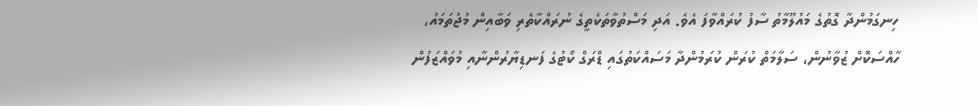ހިނގަމުންދާ ގޮތުގެ މައުލޫމާތު ސާފު ކުރައްވާފަ އެވެ. އަދި މަސްތުވާތަކެތީގެ ނުރައްކާތެރި ވަބާއިން މުޖުތަމައު، ހާއްސަކޮށް ޒުވާނުން، ސަލާމަތް ކުރަން ކުރަމުންދާ މަސައްކަތުގައި ޑްރަގް ކޯޓުގެ ފަނޑިޔާރުންނާއި މުވައްޒަފުން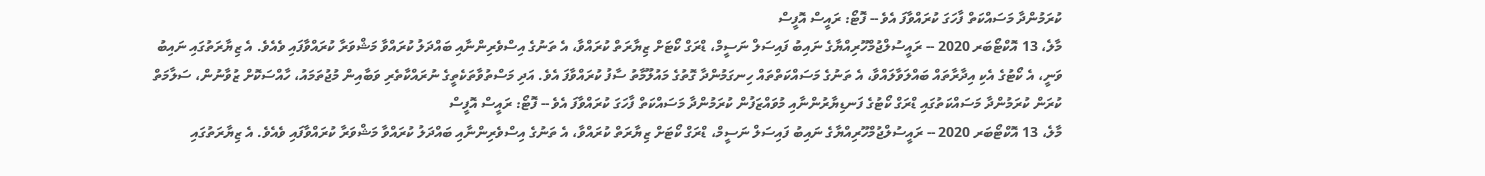ކުރަމުންދާ މަސައްކަތް ފާހަގަ ކުރައްވާފަ އެވެ -- ފޮޓޯ: ރައީސް އޮފީސް
މާލެ، 13 އޮކްޓޯބަރ 2020 -- ރައީސުލްޖުމްހޫރިއްޔާގެ ނައިބު ފައިސަލް ނަސީމް، ޑްރަގް ކޯޓަށް ޒިޔާރަތް ކުރައްވާ، އެ ތަނުގެ އިސްވެރިންނާއި ބައްދަލު ކުރައްވާ މަޝްވަރާ ކުރައްވާފައި ވެއެވެ. އެ ޒިޔާރަތުގައި ނައިބު ވަނީ، އެ ކޯޓުގެ އެކި އިދާރާތައް ބައްލަވާލައްވާ، އެ ތަނުގެ މަސައްކަތްތައް ހިނގަމުންދާ ގޮތުގެ މައުލޫމާތު ސާފު ކުރައްވާފަ އެވެ. އަދި މަސްތުވާތަކެތީގެ ނުރައްކާތެރި ވަބާއިން މުޖުތަމައު، ހާއްސަކޮށް ޒުވާނުން، ސަލާމަތް ކުރަން ކުރަމުންދާ މަސައްކަތުގައި ޑްރަގް ކޯޓުގެ ފަނޑިޔާރުންނާއި މުވައްޒަފުން ކުރަމުންދާ މަސައްކަތް ފާހަގަ ކުރައްވާފަ އެވެ -- ފޮޓޯ: ރައީސް އޮފީސް
މާލެ، 13 އޮކްޓޯބަރ 2020 -- ރައީސުލްޖުމްހޫރިއްޔާގެ ނައިބު ފައިސަލް ނަސީމް، ޑްރަގް ކޯޓަށް ޒިޔާރަތް ކުރައްވާ، އެ ތަނުގެ އިސްވެރިންނާއި ބައްދަލު ކުރައްވާ މަޝްވަރާ ކުރައްވާފައި ވެއެވެ. އެ ޒިޔާރަތުގައި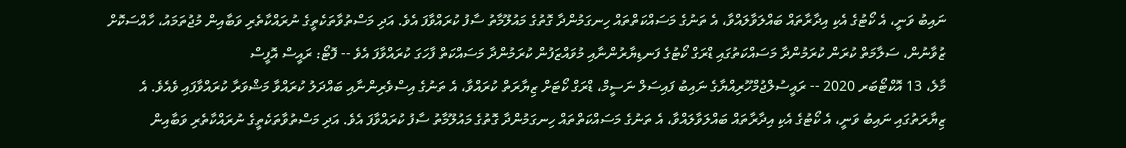ނައިބު ވަނީ، އެ ކޯޓުގެ އެކި އިދާރާތައް ބައްލަވާލައްވާ، އެ ތަނުގެ މަސައްކަތްތައް ހިނގަމުންދާ ގޮތުގެ މައުލޫމާތު ސާފު ކުރައްވާފަ އެވެ. އަދި މަސްތުވާތަކެތީގެ ނުރައްކާތެރި ވަބާއިން މުޖުތަމައު، ހާއްސަކޮށް ޒުވާނުން، ސަލާމަތް ކުރަން ކުރަމުންދާ މަސައްކަތުގައި ޑްރަގް ކޯޓުގެ ފަނޑިޔާރުންނާއި މުވައްޒަފުން ކުރަމުންދާ މަސައްކަތް ފާހަގަ ކުރައްވާފަ އެވެ -- ފޮޓޯ: ރައީސް އޮފީސް
މާލެ، 13 އޮކްޓޯބަރ 2020 -- ރައީސުލްޖުމްހޫރިއްޔާގެ ނައިބު ފައިސަލް ނަސީމް، ޑްރަގް ކޯޓަށް ޒިޔާރަތް ކުރައްވާ، އެ ތަނުގެ އިސްވެރިންނާއި ބައްދަލު ކުރައްވާ މަޝްވަރާ ކުރައްވާފައި ވެއެވެ. އެ ޒިޔާރަތުގައި ނައިބު ވަނީ، އެ ކޯޓުގެ އެކި އިދާރާތައް ބައްލަވާލައްވާ، އެ ތަނުގެ މަސައްކަތްތައް ހިނގަމުންދާ ގޮތުގެ މައުލޫމާތު ސާފު ކުރައްވާފަ އެވެ. އަދި މަސްތުވާތަކެތީގެ ނުރައްކާތެރި ވަބާއިން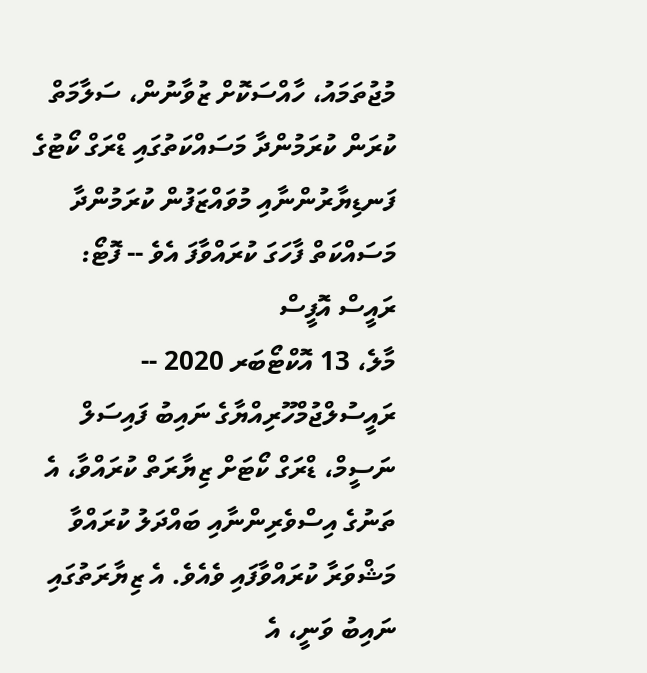މުޖުތަމައު، ހާއްސަކޮށް ޒުވާނުން، ސަލާމަތް ކުރަން ކުރަމުންދާ މަސައްކަތުގައި ޑްރަގް ކޯޓުގެ ފަނޑިޔާރުންނާއި މުވައްޒަފުން ކުރަމުންދާ މަސައްކަތް ފާހަގަ ކުރައްވާފަ އެވެ -- ފޮޓޯ: ރައީސް އޮފީސް
މާލެ، 13 އޮކްޓޯބަރ 2020 -- ރައީސުލްޖުމްހޫރިއްޔާގެ ނައިބު ފައިސަލް ނަސީމް، ޑްރަގް ކޯޓަށް ޒިޔާރަތް ކުރައްވާ، އެ ތަނުގެ އިސްވެރިންނާއި ބައްދަލު ކުރައްވާ މަޝްވަރާ ކުރައްވާފައި ވެއެވެ. އެ ޒިޔާރަތުގައި ނައިބު ވަނީ، އެ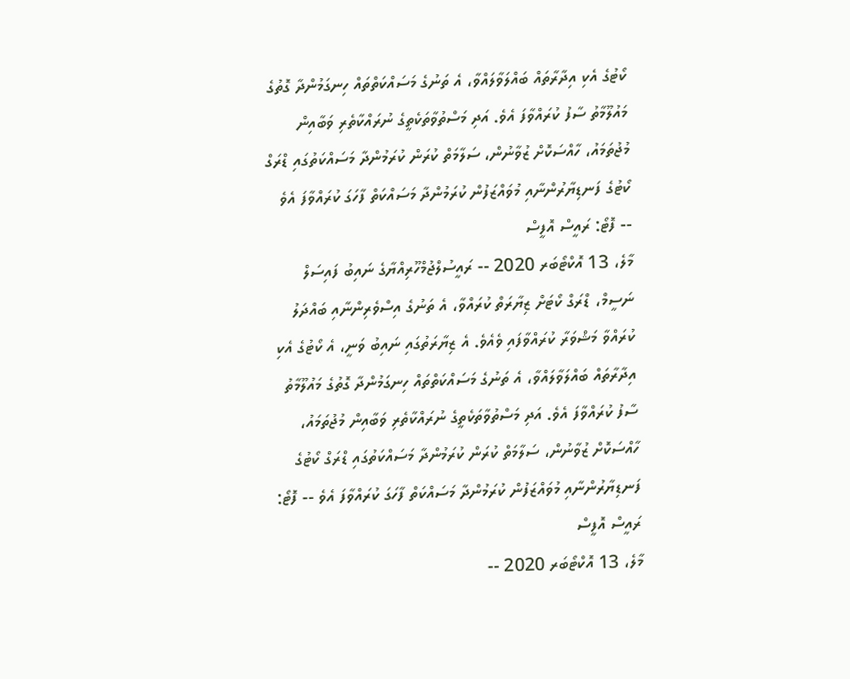ކޯޓުގެ އެކި އިދާރާތައް ބައްލަވާލައްވާ، އެ ތަނުގެ މަސައްކަތްތައް ހިނގަމުންދާ ގޮތުގެ މައުލޫމާތު ސާފު ކުރައްވާފަ އެވެ. އަދި މަސްތުވާތަކެތީގެ ނުރައްކާތެރި ވަބާއިން މުޖުތަމައު، ހާއްސަކޮށް ޒުވާނުން، ސަލާމަތް ކުރަން ކުރަމުންދާ މަސައްކަތުގައި ޑްރަގް ކޯޓުގެ ފަނޑިޔާރުންނާއި މުވައްޒަފުން ކުރަމުންދާ މަސައްކަތް ފާހަގަ ކުރައްވާފަ އެވެ -- ފޮޓޯ: ރައީސް އޮފީސް
މާލެ، 13 އޮކްޓޯބަރ 2020 -- ރައީސުލްޖުމްހޫރިއްޔާގެ ނައިބު ފައިސަލް ނަސީމް، ޑްރަގް ކޯޓަށް ޒިޔާރަތް ކުރައްވާ، އެ ތަނުގެ އިސްވެރިންނާއި ބައްދަލު ކުރައްވާ މަޝްވަރާ ކުރައްވާފައި ވެއެވެ. އެ ޒިޔާރަތުގައި ނައިބު ވަނީ، އެ ކޯޓުގެ އެކި އިދާރާތައް ބައްލަވާލައްވާ، އެ ތަނުގެ މަސައްކަތްތައް ހިނގަމުންދާ ގޮތުގެ މައުލޫމާތު ސާފު ކުރައްވާފަ އެވެ. އަދި މަސްތުވާތަކެތީގެ ނުރައްކާތެރި ވަބާއިން މުޖުތަމައު، ހާއްސަކޮށް ޒުވާނުން، ސަލާމަތް ކުރަން ކުރަމުންދާ މަސައްކަތުގައި ޑްރަގް ކޯޓުގެ ފަނޑިޔާރުންނާއި މުވައްޒަފުން ކުރަމުންދާ މަސައްކަތް ފާހަގަ ކުރައްވާފަ އެވެ -- ފޮޓޯ: ރައީސް އޮފީސް
މާލެ، 13 އޮކްޓޯބަރ 2020 --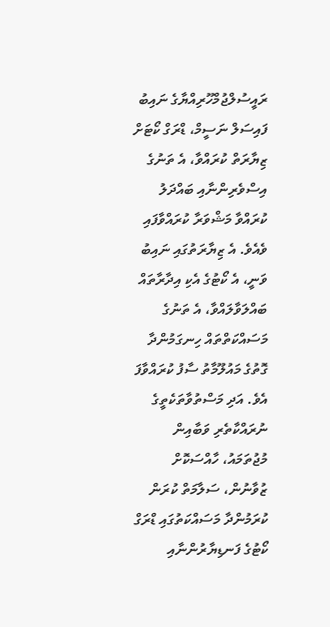ރައީސުލްޖުމްހޫރިއްޔާގެ ނައިބު ފައިސަލް ނަސީމް، ޑްރަގް ކޯޓަށް ޒިޔާރަތް ކުރައްވާ، އެ ތަނުގެ އިސްވެރިންނާއި ބައްދަލު ކުރައްވާ މަޝްވަރާ ކުރައްވާފައި ވެއެވެ. އެ ޒިޔާރަތުގައި ނައިބު ވަނީ، އެ ކޯޓުގެ އެކި އިދާރާތައް ބައްލަވާލައްވާ، އެ ތަނުގެ މަސައްކަތްތައް ހިނގަމުންދާ ގޮތުގެ މައުލޫމާތު ސާފު ކުރައްވާފަ އެވެ. އަދި މަސްތުވާތަކެތީގެ ނުރައްކާތެރި ވަބާއިން މުޖުތަމައު، ހާއްސަކޮށް ޒުވާނުން، ސަލާމަތް ކުރަން ކުރަމުންދާ މަސައްކަތުގައި ޑްރަގް ކޯޓުގެ ފަނޑިޔާރުންނާއި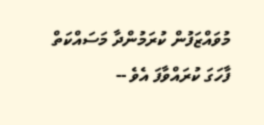މުވައްޒަފުން ކުރަމުންދާ މަސައްކަތް ފާހަގަ ކުރައްވާފަ އެވެ --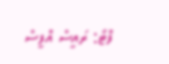ފޮޓޯ: ރައީސް އޮފީސް